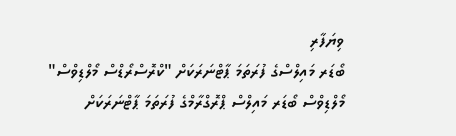ވިޔަފާރި
ބޯޑަރ މައިލްސްގެ ފުރަތަމަ ޕާޓްނަރަކަށް "ކްރޮސްރޯޑްސް މޯލްޑިވްސް"
މޯލްޑިވްސް ބޯޑަރ މައިލްސް ޕްރޮގްރާމްގެ ފުރަތަމަ ޕާޓްނަރަކަށް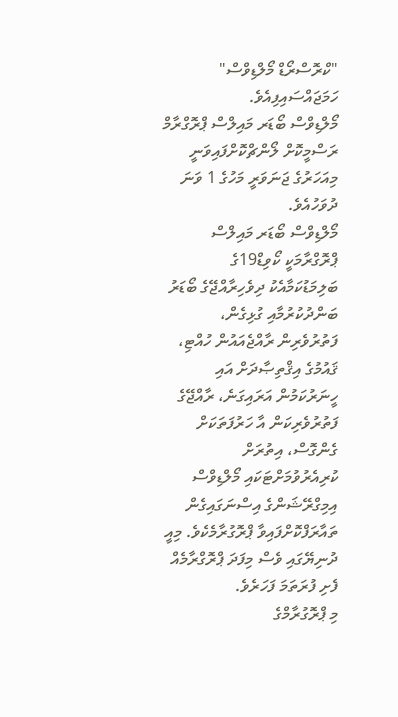"ކްރޮސްރޯޑް މޯލްޑިވްސް" ހަމަޖައްސައިފިއެވެ.
މޯލްޑިވްސް ބޯޑަރ މައިލްސް ޕްރޮގްރާމް ރަސްމީކޮށް ލޯންޗްކޮށްފައިވަނީ މިއަހަރުގެ ޖަނަވަރީ މަހުގެ 1 ވަނަ ދުވަހުއެވެ.
މޯލްޑިވްސް ބޯޑަރ މައިލްސް ޕްރޮގްރާމަކީ ކޯވިޑް19ގެ ބަލިމަޑުކަމާއެކު ދިވެހިރާއްޖޭގެ ބޯޑަރު ބަންދުކުރުމާއި ގުޅިގެން، ފަތުރުވެރިން ރާއްޖެއައުން ހުއްޓި، ޤައުމުގެ އިޤްތިޞާދަށް އައި ހީނަރުކަމުން އަރައިގަނެ، ރާއްޖޭގެ ފަތުރުވެރިކަން އާ ހަރުފަތަކަށް ގެންގޮސް، އިތުރަށް ކުރިއެރުވުމަށްޓަކައި މޯލްޑިވްސް އިމިގްރޭޝަންގެ އިސްނަގައިގެން ތައާރަފްކޮށްފައިވާ ޕްރޮގުރާމެކެވެ. މިއީ ދުނިޔޭގައި ވެސް މިފަދަ ޕްރޮގްރާމެއް ފެށި ފުރަތަމަ ފަހަރެވެ.
މި ޕްރޮގުރާމްގެ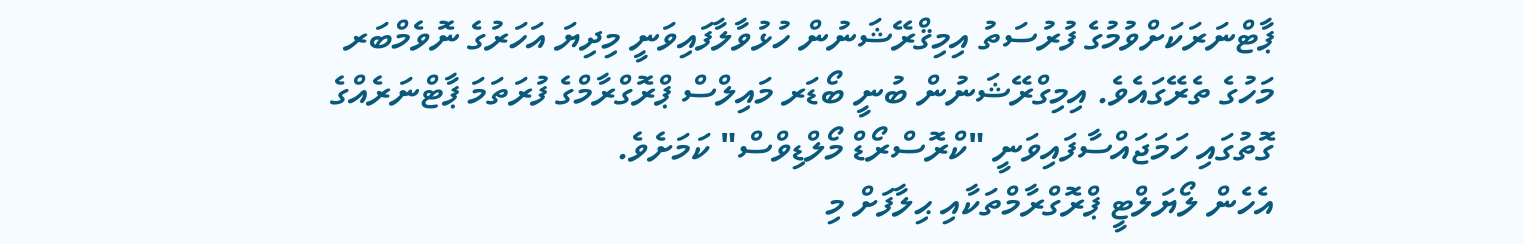ޕާޓްނަރަކަށްވުމުގެ ފުރުސަތު އިމިޤްރޭޝަނުން ހުޅުވާލާފައިވަނީ މިދިޔަ އަހަރުގެ ނޮވެމްބަރ މަހުގެ ތެރޭގައެވެ. އިމިގްރޭޝަނުން ބުނީ ބޯޑަރ މައިލްސް ޕްރޮގްރާމްގެ ފުރަތަމަ ޕާޓްނަރެއްގެ ގޮތުގައި ހަމަޖައްސާފައިވަނީ "ކްރޮސްރޯޑް މޯލްޑިވްސް" ކަމަށެވެ.
އެހެން ލޯޔަލްޓީ ޕްރޮގްރާމްތަކާއި ޙިލާފަށް މި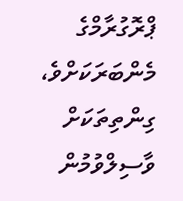ޕްރޮގުރާމްގެ މެންބަރަކަށްވެ، ގިންތިތަކަށް ވާސިލްވުމުން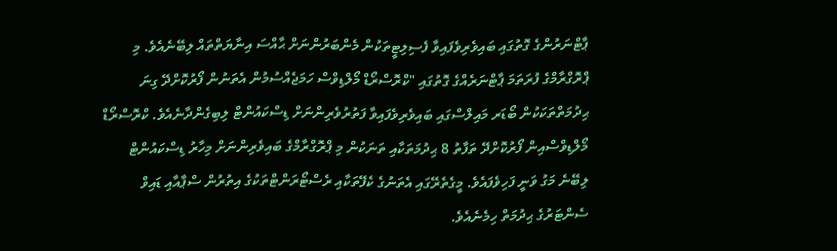ޕާޓްނަރުންގެ ގޮތުގައި ބައިވެރިވެފައިވާ ފެސިލިޓީތަކުން މެންބަރުންނަށް ޙާއްސަ އިނާޔަތްތައް ލިބޭނެއެވެ. މި ޕްރޮގްރާމްގެ ފުރަތަމަ ޕާޓްނަރެއްގެ ގޮތުގައި "ކްރޮސްރޯޑް މޯލްޑިވްސް ހަމަޖެއްސުމުން އެތަނުން ފޯރުކޮށްދޭ ގިނަ ޙިދުމަތްތަކަކުން ބޯޑަރ މައިލްސްގައި ބައިވެރިވެފައިވާ ފަތުރުވެރިންނަށް ޑިސްކައުންޓް ލިބިގެންދާނެއެވެ. ކްރޮސްރޯޑް މޯލްޑިވްސްއިން ފޯރުކޮށްދޭ ތަފާތު 8 ޙިދުމަތަކާއި ތަނަކުން މި ޕްރޮގްރާމްގެ ބައިވެރިންނަށް މިހާރު ޑިސްކައުންޓް ލިބޭނެ މަގު ވަނީ ފަހިވެފައެވެ. މީގެތެރޭގައި އެތަނުގެ ކެފޭތަކާއި ރެސްޓޯރަންޓްތަކުގެ އިތުރުން ސްޕާއާއި ޑައިވް ސެންޓަރުގެ ޙިދުމަތް ހިމެނެއެވެ.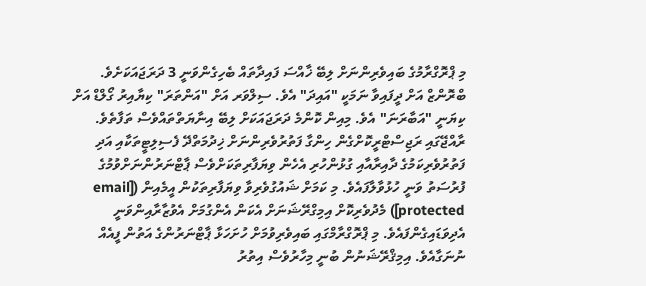މި ޕްރޮގްރާމުގެ ބައިވެރިންނަށް ލިބޭ ޚާއްސަ ފައިދާތައް ބެހިގެންވަނީ 3 ދަރަޖައަކަށެވެ. ބްރޮންޒް އަށް ދީފައިވާ ނަމަކީ "އައިދަ" އެވެ. ސިލްވަރ އަށް "އަންތަރަ" ކިޔާއިރު ގޯލްޑް އަށް ކިޔަނީ "އަބާރަނަ" އެވެ. މިއިން ކޮންމެ ދަރަޖައަކަށް ލިބޭ އިނާޔަތްތައްވެސް ތަފާތެވެ.
ރާއްޖޭގައި ރަޖިސްޓްރީކޮށްގެން ހިންގާ ފަތުރުވެރިންނަށް ޚިދުމަތްދޭ ފެސިލިޓީތަކާއި އަދި ފަތުރުވެރިކަމުގެ ދާއިރާއާއި ގުޅުންހުރި އެހެން ވިޔަފާރިތަކަށްވެސް ޕާޓްނަރުންނަށްވުމުގެ ފުރުސަތު ވަނީ ހުޅުވާލާފައެވެ. މި ކަމަށް ޝައުގުވެރިވާ ވިޔަފާރިތަކުން އީމެއިން ([email protected]) މެދުވެރިކޮށް އިމިގްރޭޝަނަށް އެކަން އެންގުމަށް އެވުޒާރާއިންވަނީ އެދިވަޑައިގެންފައެވެ. މި ޕްރޮގްރާމްގައި ބައިވެރިވުމަށް ހުށަހަޅާ ޕާޓްނަރުންގެ އަތުން ފީއެއް ނުނަގާއެވެ. އިމިޤްރޭޝަނުން ބުނީ މިހާރުވެސް އިތުރު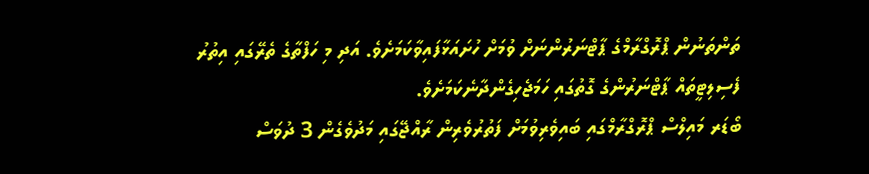ތަންތަނުން ޕްރޮގްރާމްގެ ޕާޓްނަރުންނަށް ވުމަށް ހުށައަޅާފައިވާކަމަށެވެ. އަދި މި ހަފްތާގެ ތެރޭގައި އިތުރު ފެސިލިޓީތައް ޕާޓްނަރުންގެ ގޮތުގައި ހަމަޖެހިގެންދާނެކަމަށެވެ.
ބޯޑަރ މައިލްސް ޕްރޮގްރާމްގައި ބައިވެރިވުމަށް ފަތުރުވެރިން ރާއްޖޭގައި މަދުވެގެން 3 ދުވަސް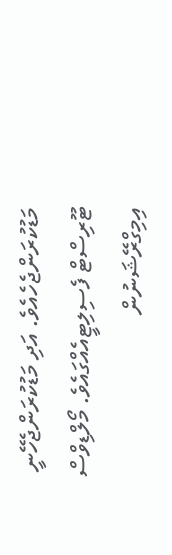މަޑުކުރަންޖެހެއެވެ. އަދި މަޑުކުރަންޖެހޭނީ ޓޫރިސްޓް ފެސިލިޓީއެއްގައެވެ. މޯލްޑިވްސް އިމިގްރޭޝަނުން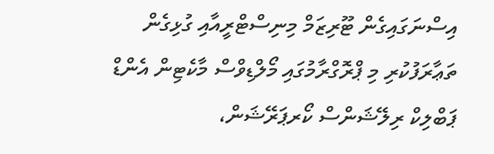އިސްނަގައިގެން ޓޫރިޒަމް މިނިސްޓްރީއާއި ގުޅިގެން ތަޢާރަފުކުރި މި ޕްރޮގްރާމުގައި މޯލްޑިވްސް މާކެޓިން އެންޑް ޕަބްލިކް ރިލޭޝަންސް ކޯރޕަރޭޝަން،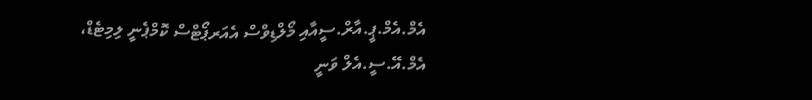އެމް.އެމް.ޕީ.އާރް.ސީއާއި މޯލްޑިވްސް އެއަރޕޯޓްސް ކޮމްޕެނީ ލިމިޓެޑް، އެމް.އޭ.ސީ.އެލް ވަނީ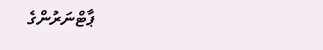ޕާޓްނަރުންގެ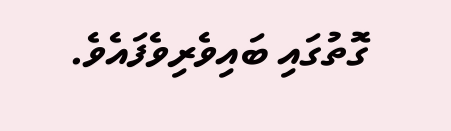ގޮތުގައި ބައިވެރިވެފައެވެ.